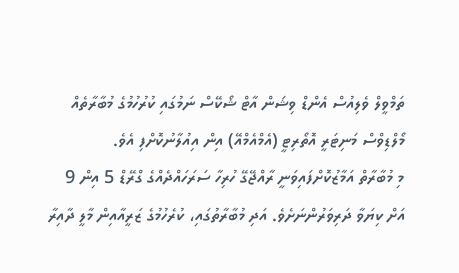ތަމްވީލް ވެލިއުސް އެންޑް ވިޝަން އާޓް ޝޯކޭސް ނަމުގައި ކުރުހުމުގެ މުބާރާތެއް މޯލްޑިވްސް މަނިޓަރީ އޮތޯރިޓީ (އެމްއެމްއޭ) އިން އިއުލާނުކޮށްފި އެވެ.
މި މުބާރާތް އަމާޒުކޮށްފައިވަނީ ރާއްޖޭގޭ ހުރިހާ ސަރަހައްދެއްގެ ގްރޭޑް 5 އިން 9 އަށް ކިޔަވާ ދަރިވަރުންނަށެވެ. އަދި މުބާރާތުގައި، ކުރެހުމުގެ ޒަރީއާއިން މާލީ ދާއިރާ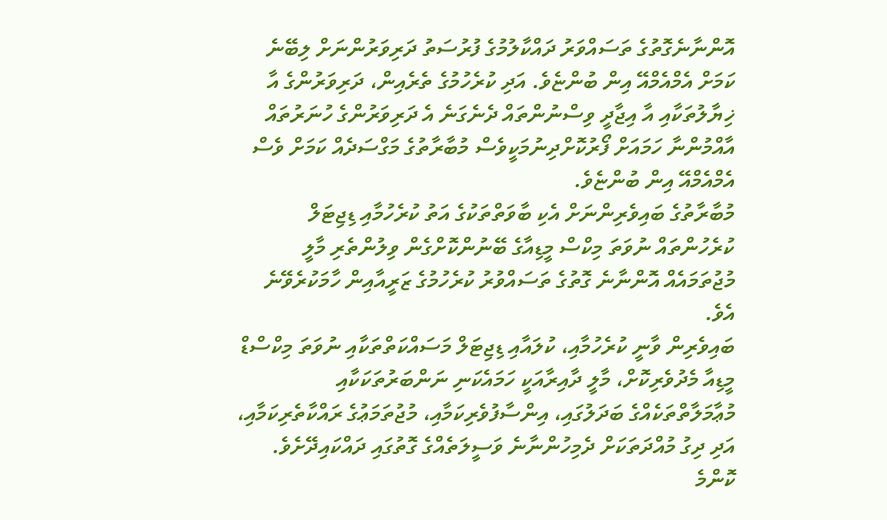އޮންނާނެގޮތުގެ ތަސައްވަރު ދައްކާލުމުގެ ފުރުސަތު ދަރިވަރުންނަށް ލިބޭނެ ކަމަށް އެމްއެމްއޭ އިން ބުންޏެވެ. އަދި ކުރެހުމުގެ ތެރެއިން، ދަރިވަރުންގެ އާ ޚިޔާލުތަކާއި އާ އިޖާދީ ވިސްނުންތައް ދެނެގަނެ އެ ދަރިވަރުންގެ ހުނަރުތައް އާއްމުންނާ ހަމައަށް ފޯރުކޮށްދިނުމަކީވެސް މުބާރާތުގެ މަގްސަދެއް ކަމަށް ވެސް އެމްއެމްއޭ އިން ބުންޏެވެ.
މުބާރާތުގެ ބައިވެރިންނަށް އެކި ބާވަތްތަކުގެ އަތު ކުރެހުމާއި ޑިޖިޓަލް ކުރެހުންތައް ނުވަތަ މިކްސް މީޑިއާގެ ބޭނުންކޮށްގެން ވިލުންތެރި މާލީ މުޖުތަމައެއް އޮންނާނެ ގޮތުގެ ތަސައްވުރު ކުރެހުމުގެ ޒަރީއާއިން ހާމަކުރެވޭނެ އެވެ.
ބައިވެރިން ވާނީ ކުރެހުމާއި، ކުލައާއި ޑިޖިޓަލް މަސައްކަތްތަކާއި ނުވަތަ މިކްސްޑް މީޑިއާ މެދުވެރިކޮށް، މާލީ ދާއިރާއަކީ ހަމައެކަނި ނަންބަރުތަކަކާއި މުޢާމަލާތްތަކެއްގެ ބަދަލުގައި، އިންސާފުވެރިކަމާއި، މުޖުތަމަޢުގެ ރައްކާތެރިކަމާއި، އަދި ދިގު މުއްދަތަކަށް ދެމިހުންނާނެ ވަސީލަތެއްގެ ގޮތުގައި ދައްކައިދޭށެވެ. ކޮންމެ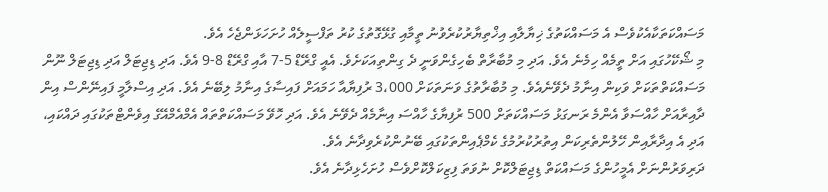މަސައްކަތަކާއެކުވެސް އެ މަސައްކަތުގެ ޚިޔާލާއި އިޚްތިޔާރުކުރެވުނު ތީމާއި ގުޅޭގޮތުގެ ކުރު ތަފްސީލެއް ހުށަހަޅަންޖެހެ އެވެ.
މި ޝޯކޭހުގައި އަށް ތީމެއް ހިމެނެ އެވެ. އަދި މި މުބާރާތް ބެހިގެންވަނީ ދެ ގިންތިއަކަށެވެ. އެއީ ގްރޭޑް 5-7 އާއި ގްރޭޑް 8-9 އެވެ. އަދި ޑިޖިޓަލް އަދި ޑިޖިޓަލް ނޫން މަސައްކަތްތަކަށް ވަކިން އިނާމު ދެވޭނެއެވެ. މި މުބާރާތުގެ ވަނަތަކަށް 3،000 ރުފިޔާއާ ހަމައަށް ފައިސާގެ އިނާމު ލިބޭނެ އެވެ. އަދި އިސްލާމީ ފައިނޭންސް އިން ދާއިރާއަށް ހާއްސަވާ އެންމެ ރަނގަޅު މަސައްކަތަށް 500 ރުފިޔާގެ ހާއްސަ އިނާމެއް ދެވޭނެ އެވެ. އަދި ހޮވޭ މަސައްކަތްތައް އެމްއެމްއޭގެ އިވެންޓްތަކުގައި ދައްކައި، އަދި އެ އިދާރާއިން ހޭލުންތެރިކަން އިތުރުކުރުމުގެ ކެމްޕެއިންތަކުގައި ބޭނުންކުރެވިދާނެ އެވެ.
ދަރިވަރުންނަށް އެމީހުންގެ މަސައްކަތް ޑިޖިޓަލްކޮށް ނުވަތަ ފިޒިކަލްކޮށްވެސް ހުށަހެޅިދާނެ އެވެ.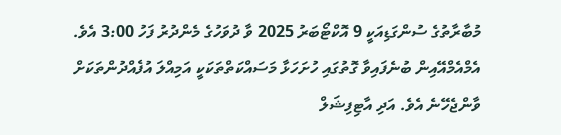މުބާރާތުގެ ސުންގަޑިއަކީ 9 އޮކްޓޯބަރު 2025 ވާ ދުވަހުގެ މެންދުރު ފަހު 3:00 އެވެ.
އެމްއެމްއޭއިން ބުނެފައިވާ ގޮތުގައި ހުށަހަޅާ މަސައްކަތްތަކަކީ އަމިއްލަ އުފެއްދުންތަކަށް ވާންޖެހޭނެ އެވެ. އަދި އާޓިފިޝަލް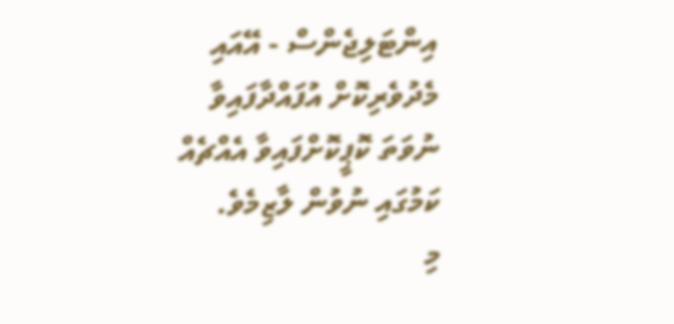އިންޓަލިޖެންސް - އޭއައި މެދުވެރިކޮށް އުފައްދާފައިވާ ނުވަތަ ކޮޕީކޮށްފައިވާ އެއްޗެއް ކަމުގައި ނުވުން ލާޒިމެވެ.
މި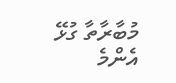މުބާރާތާ ގުޅޭ އެންމެ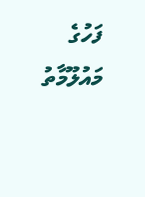ފަހުގެ މައުލޫމާތު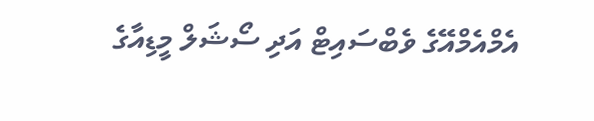އެމްއެމްއޭގެ ވެބްސައިޓް އަދި ސޯޝަލް މީޑިއާގެ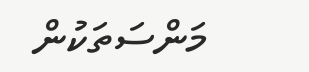މަންސަތަކުން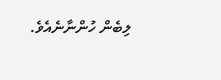ލިބެން ހުންނާނެއެވެ.